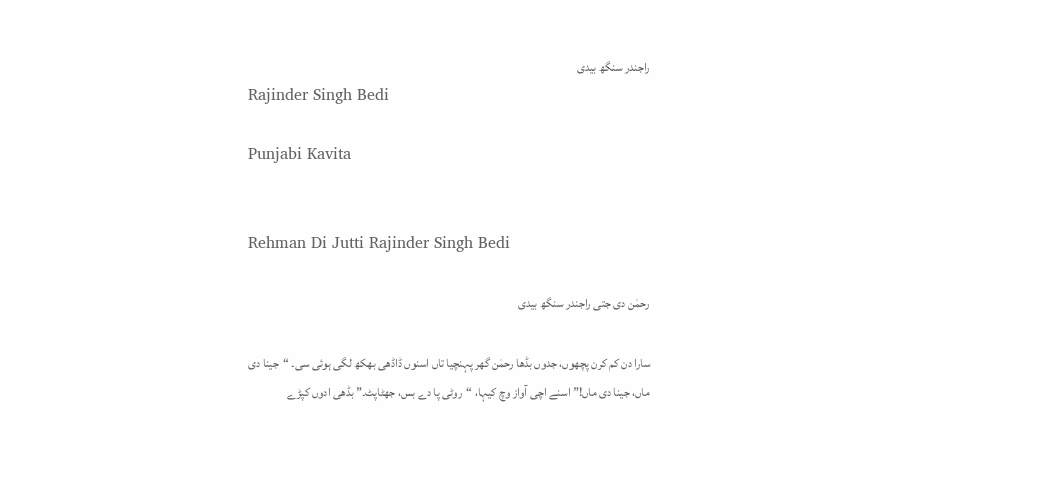راجندر سنگھ بیدی
Rajinder Singh Bedi

Punjabi Kavita


Rehman Di Jutti Rajinder Singh Bedi

رحمٰن دی جتی راجندر سنگھ بیدی

سارا دن کم کرن پچھوں، جدوں بڈھا رحمٰن گھر پہنچیا تاں اسنوں ڈاڈھی بھکھ لگی ہوئی سی۔ “جینا دی ماں، جینا دی ماں!” اسنے اچی آواز وچ کیہا، “روٹی پا دے بس، جھٹاپٹ۔” بڈھی ادوں کپڑے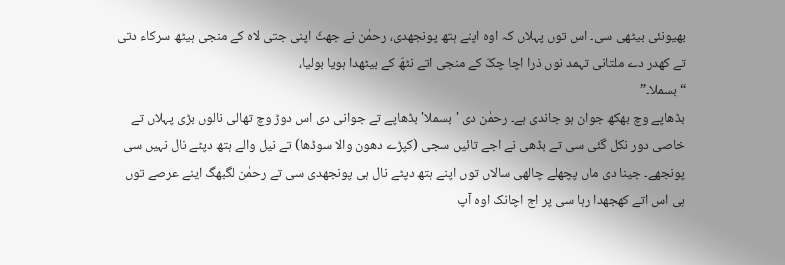بھیونئی بیٹھی سی۔ اس توں پہلاں کہ اوہ اپنے ہتھ پونجھدی، رحمٰن نے جھٹّ اپنی جتی لاہ کے منجی ہیٹھ سرکاء دتی تے کھدر دے ملتانی تہمد نوں ذرا اچا چکّ کے منجی اتے نٹھّ کے بیٹھدا ہویا بولیا،
“بسملا۔”
بڈھاپے وچ بھکھ جوان ہو جاندی ہے۔ رحمٰن دی 'بسملا' بڈھاپے تے جوانی دی اس دوڑ وچ تھالی نالوں بڑی پہلاں تے خاصی دور نکل گئی سی تے بڈھی نے اجے تائیں سجی (کپڑے دھون والا سوڈھا) تے نیل والے ہتھ دپٹے نال نہیں سی پونجھے۔ جینا دی ماں پچھلے چالھی سالاں توں اپنے ہتھ دپٹے نال ہی پونجھدی سی تے رحمٰن لگبھگ اینے عرصے توں ہی اس اتے کھجھدا رہا سی پر اج اچانک اوہ آپ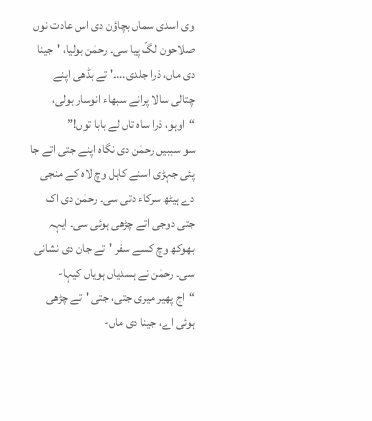وی اسدی سماں بچاؤن دی اس عادت نوں صلاحون لگّ پیا سی۔ رحمٰن بولیا، 'جینا دی ماں، ذرا جلدی...۔' تے بڈھی اپنے چتالی سالا پرانے سبھاء انوسار بولی، “اوہو، ذرا ساہ تاں لے بابا توں!”
سو سببیں رحمٰن دی نگاہ اپنے جتی اتے جا پئی جہڑی اسنے کاہل وچ لاہ کے منجی دے ہیٹھ سرکاء دتی سی۔ رحمٰن دی اک جتی دوجی اتے چڑھی ہوئی سی۔ ایہہ بھوکھ وچ کسے سفر 'تے جان دی نشانی سی۔ رحمٰن نے ہسدیاں ہویاں کیہا-
“اج پھیر میری جتی، جتی 'تے چڑھی ہوئی اے، جینا دی ماں-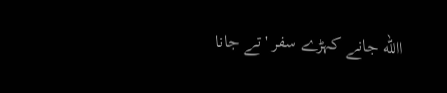االله جانے کہڑے سفر 'تے جانا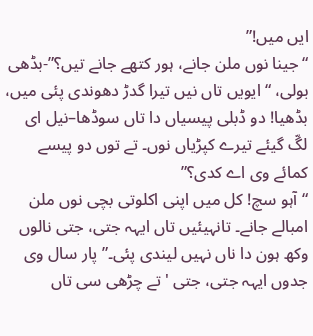ایں میں!”
“جینا نوں ملن جانے، ہور کتھے جانے تیں؟”-بڈھی بولی، “ایویں تاں نیں تیرا گدڑ دھوندی پئی میں، بڈھیا! دو ڈبلی پیسیاں دا تاں سوڈھا–نیل ای لگّ گیئے تیرے کپڑیاں نوں۔ تے توں دو پیسے کمائے وی اے کدی؟”
“آہو سچ! کل میں اپنی اکلوتی بچی نوں ملن امبالے جانے۔ تانہیئیں تاں ایہہ جتی، جتی نالوں وکھ ہون دا ناں نہیں لیندی پئی۔” پار سال وی جدوں ایہہ جتی، جتی 'تے چڑھی سی تاں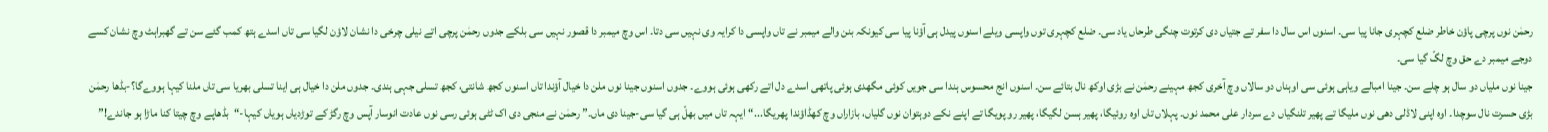رحمٰن نوں پرچی پاؤن خاطر ضلع کچہری جانا پیا سی۔ اسنوں اس سال دا سفر تے جتیاں دی کرتوت چنگی طرحاں یاد سی۔ ضلع کچہری توں واپسی ویلے اسنوں پیدل ہی آؤنا پیا سی کیونکہ بنن والے میمبر نے تاں واپسی دا کرایہ وی نہیں سی دتا۔ اس وچ میمبر دا قصور نہیں سی بلکے جدوں رحمٰن پرچی اتے نیلی چرخی دا نشان لاؤن لگیا سی تاں اسدے ہتھ کمب گئے سن تے گھبراہٹ وچ نشان کسے دوجے میمبر دے حق وچ لگّ گیا سی۔
جینا نوں ملیاں دو سال ہو چلے سن۔ جینا امبالے ویاہی ہوئی سی اوہناں دو سالاں وچ آخری کجھ مہینے رحمٰن نے بڑی اوکھ نال بتائے سن۔ اسنوں انج محسوس ہندا سی جویں کوئی مگھدی ہوئی پاتھی اسدے دل اتے رکھی ہوئی ہووے۔ جدوں اسنوں جینا نوں ملن دا خیال آؤندا تاں اسنوں کجھ شانتی، کجھ تسلی جہی ہندی۔ جدوں ملن دا خیال ہی اینا تسلی بھریا سی تاں ملنا کیہا ہووےگا؟-بڈھا رحمٰن بڑی حسرت نال سوچدا۔ اوہ اپنی لاڈلی دھی نوں ملیگا تے پھیر تلنگیاں دے سردار علی محمد نوں۔ پہلاں تاں اوہ روئیگا، پھیر ہسن لگیگا، پھیر رو پویگا تے اپنے نکے دوہتوان نوں گلیاں، بازاراں وچ کھڈاؤندا پھریگا...“ایہہ تاں میں بھلّ ہی گیا سی-جینا دی ماں۔” رحمٰن نے منجی دی اک ٹٹی ہوئی رسی نوں عادت انوسار آپس وچ رگڑ کے توڑدیاں ہویاں کیہا-“بڈھاپے وچ چیتا کنا ماڑا ہو جاندے!”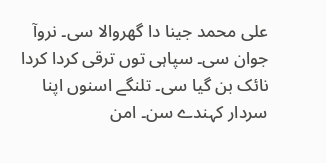علی محمد جینا دا گھروالا سی۔ نروآ جوان سی۔ سپاہی توں ترقی کردا کردا نائک بن گیا سی۔ تلنگے اسنوں اپنا سردار کہندے سن۔ امن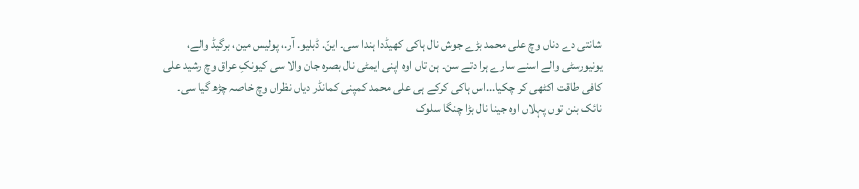شانتی دے دناں وچ علی محمد بڑے جوش نال ہاکی کھیڈدا ہندا سی۔ اینّ. ڈبلیو. آر.، پولیس مین، برگیڈ والے، یونیورسٹی والے اسنے سارے ہرا دتے سن۔ ہن تاں اوہ اپنی ایمٹی نال بصرہ جان والا سی کیونکِ عراق وچ رشید علی کافی طاقت اکٹھی کر چکیا...اس ہاکی کرکے ہی علی محمد کمپنی کمانڈر دیاں نظراں وچ خاصہ چڑھ گیا سی۔ نائک بنن توں پہلاں اوہ جینا نال بڑا چنگا سلوک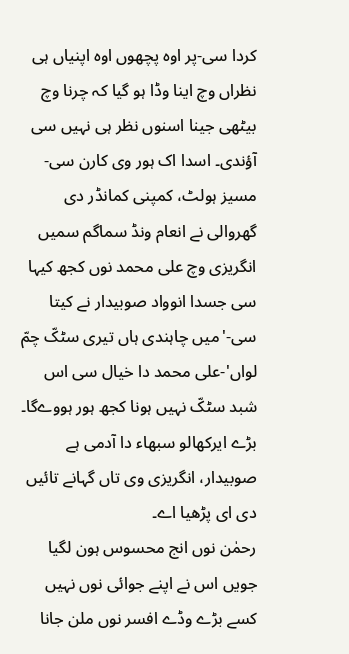کردا سی-پر اوہ پچھوں اوہ اپنیاں ہی نظراں وچ اینا وڈا ہو گیا کہ چرنا وچ بیٹھی جینا اسنوں نظر ہی نہیں سی آؤندی۔ اسدا اک ہور وی کارن سی-مسیز ہولٹ، کمپنی کمانڈر دی گھروالی نے انعام ونڈ سماگم سمیں انگریزی وچ علی محمد نوں کجھ کیہا سی جسدا انوواد صوبیدار نے کیتا سی-'میں چاہندی ہاں تیری سٹکّ چمّ لواں'-علی محمد دا خیال سی اس شبد سٹکّ نہیں ہونا کجھ ہور ہووےگا۔ بڑے ایرکھالو سبھاء دا آدمی ہے صوبیدار، انگریزی وی تاں گہانے تائیں دی ای پڑھیا اے۔
رحمٰن نوں انج محسوس ہون لگیا جویں اس نے اپنے جوائی نوں نہیں کسے بڑے وڈے افسر نوں ملن جانا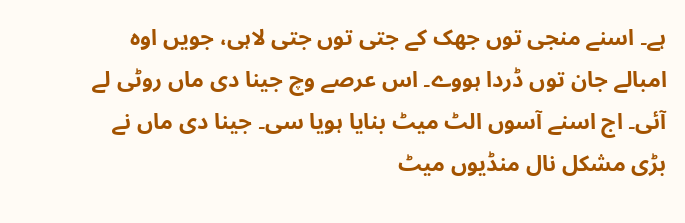ہے۔ اسنے منجی توں جھک کے جتی توں جتی لاہی، جویں اوہ امبالے جان توں ڈردا ہووے۔ اس عرصے وچ جینا دی ماں روٹی لے آئی۔ اج اسنے آسوں الٹ میٹ بنایا ہویا سی۔ جینا دی ماں نے بڑی مشکل نال منڈیوں میٹ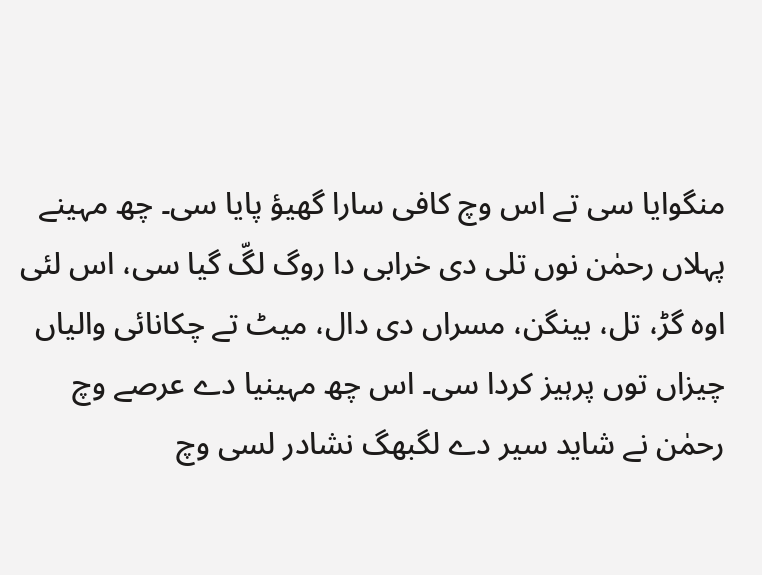منگوایا سی تے اس وچ کافی سارا گھیؤ پایا سی۔ چھ مہینے پہلاں رحمٰن نوں تلی دی خرابی دا روگ لگّ گیا سی، اس لئی اوہ گڑ، تل، بینگن، مسراں دی دال، میٹ تے چکانائی والیاں چیزاں توں پرہیز کردا سی۔ اس چھ مہینیا دے عرصے وچ رحمٰن نے شاید سیر دے لگبھگ نشادر لسی وچ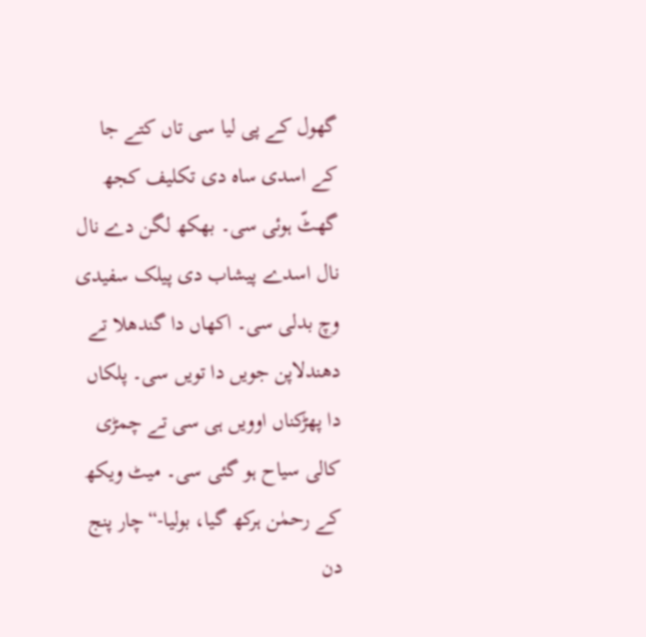گھول کے پی لیا سی تاں کتے جا کے اسدی ساہ دی تکلیف کجھ گھٹّ ہوئی سی۔ بھکھ لگن دے نال نال اسدے پیشاب دی پیلک سفیدی وچ بدلی سی۔ اکھاں دا گندھلا تے دھندلاپن جویں دا تویں سی۔ پلکاں دا پھڑکناں اوویں ہی سی تے چمڑی کالی سیاح ہو گئی سی۔ میٹ ویکھ کے رحمٰن ہرکھ گیا، بولیا-“چار پنج دن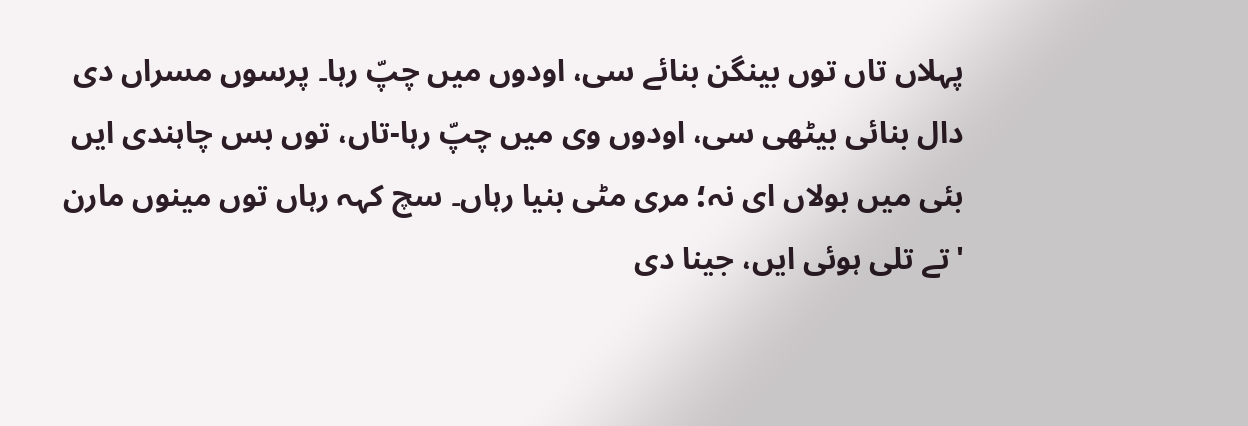پہلاں تاں توں بینگن بنائے سی، اودوں میں چپّ رہا۔ پرسوں مسراں دی دال بنائی بیٹھی سی، اودوں وی میں چپّ رہا-تاں، توں بس چاہندی ایں بئی میں بولاں ای نہ؛ مری مٹی بنیا رہاں۔ سچ کہہ رہاں توں مینوں مارن 'تے تلی ہوئی ایں، جینا دی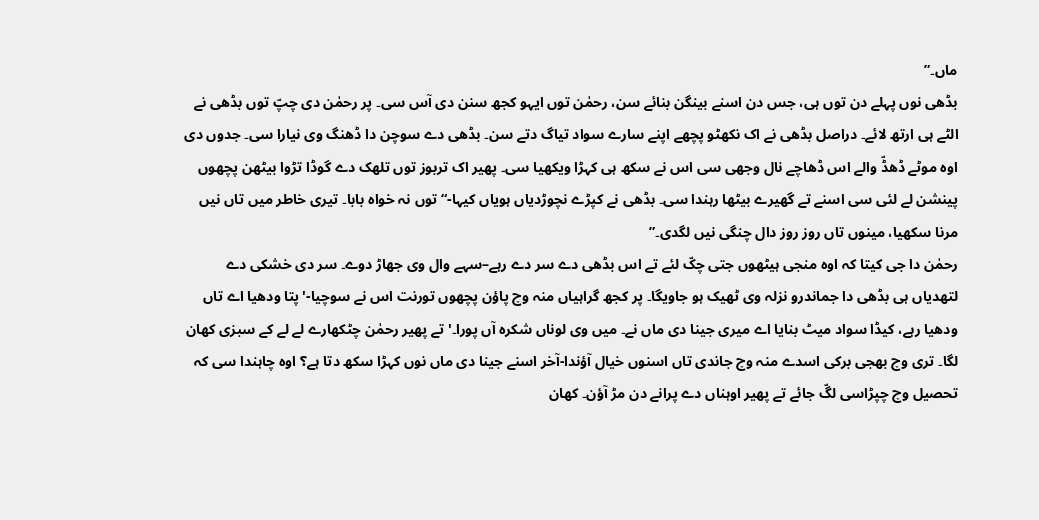ماں۔”
بڈھی نوں پہلے دن توں ہی، جس دن اسنے بینگن بنائے سن، رحمٰن توں ایہو کجھ سنن دی آس سی۔ پر رحمٰن دی چپّ توں بڈھی نے الٹے ہی ارتھ لائے۔ دراصل بڈھی نے اک نکھٹو پچھے اپنے سارے سواد تیاگ دتے سن۔ بڈھی دے سوچن دا ڈھنگ وی نیارا سی۔ جدوں دی اوہ موٹے ڈھڈّ والے اس ڈھاچے نال وجھی سی اس نے سکھ ہی کہڑا ویکھیا سی۔ پھیر اک تربوز توں تلھک دے گوڈا تڑوا بیٹھن پچھوں پینشن لے لئی سی اسنے تے گھیرے بیٹھا رہندا سی۔ بڈھی نے کپڑے نچوڑدیاں ہویاں کیہا-“توں نہ خواہ بابا۔ تیری خاطر میں تاں نیں مرنا سکھیا، مینوں تاں روز روز دال چنگی نیں لگدی۔”
رحمٰن دا جی کیتا کہ اوہ منجی ہیٹھوں جتی چکّ لئے تے اس بڈھی دے سر دے رہے–سہے وال وی جھاڑ دوے۔ سر دی خشکی دے لتھدیاں ہی بڈھی دا جماندرو نزلہ وی ٹھیک ہو جاویگا۔ پر کجھ گراہیاں منہ وچ پاؤن پچھوں تورنت اس نے سوچیا-'پتا ودھیا اے تاں ودھیا رہے، کیڈا سواد میٹ بنایا اے میری جینا دی ماں نے۔ میں وی لوناں شکرہ آں پورا۔' تے پھیر رحمٰن چٹکھارے لے لے کے سبزی کھان لگا۔ تری وچ بھجی برکی اسدے منہ وچ جاندی تاں اسنوں خیال آؤندا-آخر اسنے جینا دی ماں نوں کہڑا سکھ دتا ہے؟ اوہ چاہندا سی کہ تحصیل وچ چپڑاسی لگّ جائے تے پھیر اوہناں دے پرانے دن مڑ آؤن۔ کھان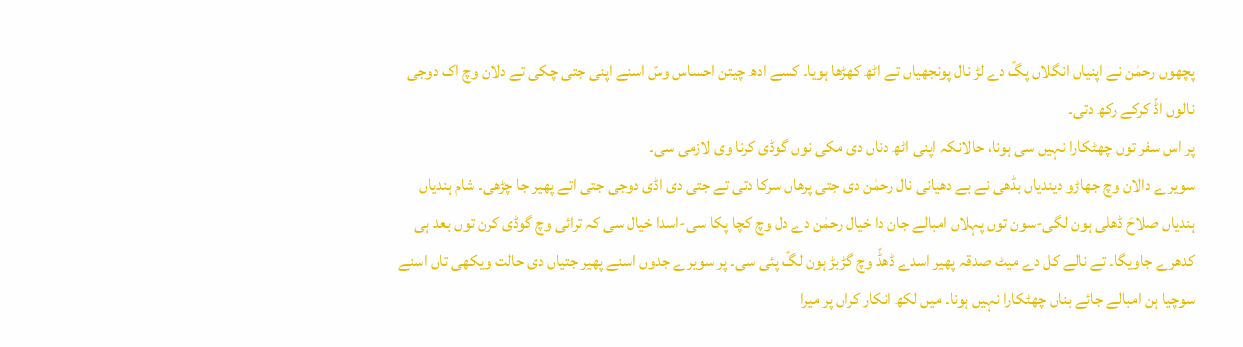پچھوں رحمٰن نے اپنیاں انگلاں پگّ دے لڑ نال پونجھیاں تے اٹھ کھڑھا ہویا۔ کسے ادھ چیتن احساس وسّ اسنے اپنی جتی چکی تے دلان وچ اک دوجی نالوں اڈّ کرکے رکھ دتی۔
پر اس سفر توں چھٹکارا نہیں سی ہونا، حالانکہ اپنی اٹھ دناں دی مکی نوں گوڈی کرنا وی لازمی سی۔
سویرے دالان وچ جھاڑو دیندیاں بڈھی نے بے دھیانی نال رحمٰن دی جتی پرھاں سرکا دتی تے جتی دی اڈی دوجی جتی اتے پھیر جا چڑھی۔ شام ہندیاں ہندیاں صلاحَ ڈھلی ہون لگی-سون توں پہلاں امبالے جان دا خیال رحمٰن دے دل وچ کچا پکا سی-اسدا خیال سی کہ ترائی وچ گوڈی کرن توں بعد ہی کدھرے جاویگا۔ تے نالے کل دے میٹ صدقہ پھیر اسدے ڈھڈّ وچ گڑبڑ ہون لگّ پئی سی۔ پر سویرے جدوں اسنے پھیر جتیاں دی حالت ویکھی تاں اسنے سوچیا ہن امبالے جائے بناں چھٹکارا نہیں ہونا۔ میں لکھ انکار کراں پر میرا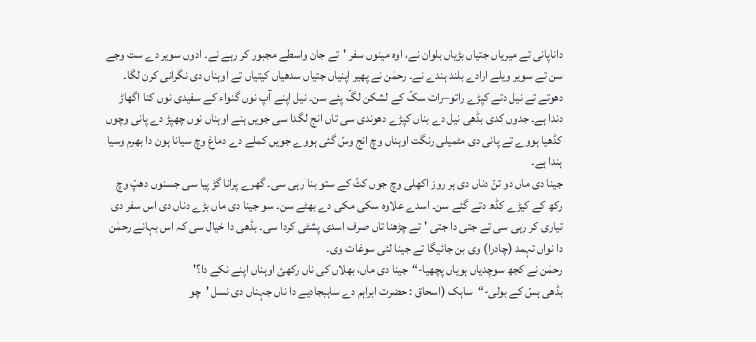داناپانی تے میریاں جتیاں بڑیاں بلوان نے، اوہ مینوں سفر 'تے جان واسطے مجبور کر رہے نے۔ ادوں سویر دے ست وجے سن تے سویر ویلے ارادے بلند ہندے نے۔ رحمٰن نے پھیر اپنیاں جتیاں سدھیاں کیتیاں تے اوہناں دی نگرانی کرن لگا۔
دھوتے تے نیل دتے کپڑے راتو–رات سکّ کے لشکن لگّ پئے سن۔ نیل اپنے آپ نوں گنواء کے سفیدی نوں کنا اگھاڑ دندا ہے۔ جدوں کدی بڈھی نیل دے بناں کپڑے دھوندی سی تاں انج لگدا سی جویں ہنے اوہناں نوں چھپڑ دے پانی وچوں کڈھیا ہووے تے پانی دی مٹمیلی رنگت اوہناں وچ انج وسّ گئی ہووے جویں کملے دے دماغ وچ سیانا ہون دا بھرم وسیا ہندا ہے۔
جینا دی ماں دو تنّ دناں دی ہر روز اکھلی وچ جوں کٹّ کے ستو بنا رہی سی۔ گھرے پرانا گڑ پیا سی جسنوں دھپّ وچ رکھ کے کیڑے کڈھ دتے گئے سن۔ اسدے علاوہ سکی مکی دے بھٹے سن۔ سو جینا دی ماں بڑے دناں دی اس سفر دی تیاری کر رہی سی تے جتی دا جتی 'تے چڑھنا تاں صرف اسدی پشٹی کردا سی۔ بڈھی دا خیال سی کہ اس بہانے رحمٰن دا نواں تہمد (چادرا) وی بن جائیگا تے جینا لئی سوغات وی۔
رحمٰن نے کجھ سوچدیاں ہویاں پچھیا-“جینا دی ماں، بھلاں کی ناں رکھئ اوہناں اپنے نکے دا؟'
بڈھی ہسّ کے بولی-“ساہک (اسحاق : حضرت ابراہم دے ساہبجادیے دا ناں جہناں دی نسل 'چو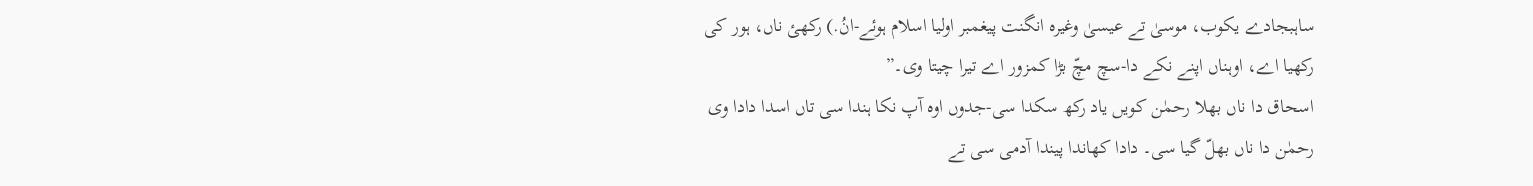ساہبجادے یکوب، موسیٰ تے عیسیٰ وغیرہ انگنت پیغمبر اولیا اسلام ہوئے-انُ.) رکھئ ناں، ہور کی رکھیا اے، اوہناں اپنے نکے دا-سچ مچّ بڑا کمزور اے تیرا چیتا وی۔”
اسحاق دا ناں بھلا رحمٰن کویں یاد رکھ سکدا سی-جدوں اوہ آپ نکا ہندا سی تاں اسدا دادا وی رحمٰن دا ناں بھلّ گیا سی۔ دادا کھاندا پیندا آدمی سی تے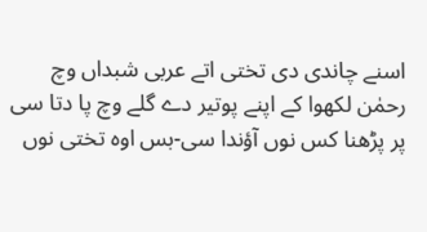اسنے چاندی دی تختی اتے عربی شبداں وچ رحمٰن لکھوا کے اپنے پوتیر دے گلے وچ پا دتا سی پر پڑھنا کس نوں آؤندا سی-بس اوہ تختی نوں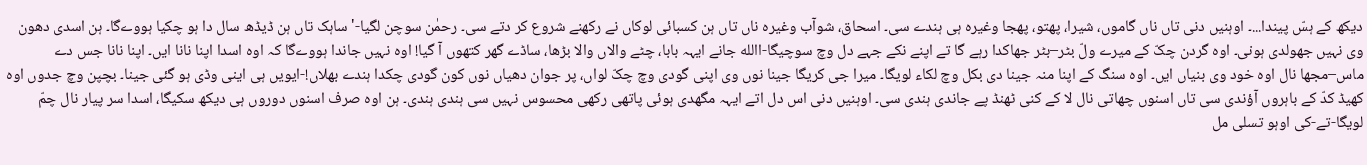دیکھ کے ہسّ پیندا...۔ اوہنیں دنی تاں ناں گاموں، شیرا، پھتو، پھجا وغیرہ ہی ہندے سی۔ اسحاق، شوآب وغیرہ ناں تاں ہن کسبائی لوکاں نے رکھنے شروع کر دتے سی۔ رحمٰن سوچن لگیا-'ساہک تاں ہن ڈیڈھ سال دا ہو چکیا ہووےگا۔ ہن اسدی دھون وی نہیں جھولدی ہونی۔ اوہ گردن چکّ کے میرے ولّ بٹر–بٹر جھاکدا رہے گا تے اپنے نکے جہے دل وچ سوچیگا-االله جانے ایہہ بابا، چٹے والاں والا بڑھا، ساڈے گھر کتھوں آ گیا! اوہ نہیں جاندا ہووےگا کہ اوہ اسدا اپنا نانا ایں۔ اپنا نانا جس دے ماس–مجھا نال اوہ خود وی بنیاں ایں۔ اوہ سنگ کے اپنا منہ جینا دی بکل وچ لکاء لویگا۔ میرا جی کریگا جینا نوں وی اپنی گودی وچ چکّ لواں، پر جوان دھیاں نوں کون گودی چکدا ہندے بھلاں!-ایویں ہی اینی وڈی ہو گئی جینا۔ بچپن وچ جدوں اوہ کھیڈ کدّ کے باہروں آؤندی سی تاں اسنوں چھاتی نال لا کے کنی ٹھنڈ پے جاندی ہندی سی۔ اوہنیں دنی اس دل اتے ایہہ مگھدی ہوئی پاتھی رکھی محسوس نہیں سی ہندی ہندی۔ ہن اوہ صرف اسنوں دوروں ہی دیکھ سکیگا، اسدا سر پیار نال چمّ لویگا-تے-کی اوہو تسلی مل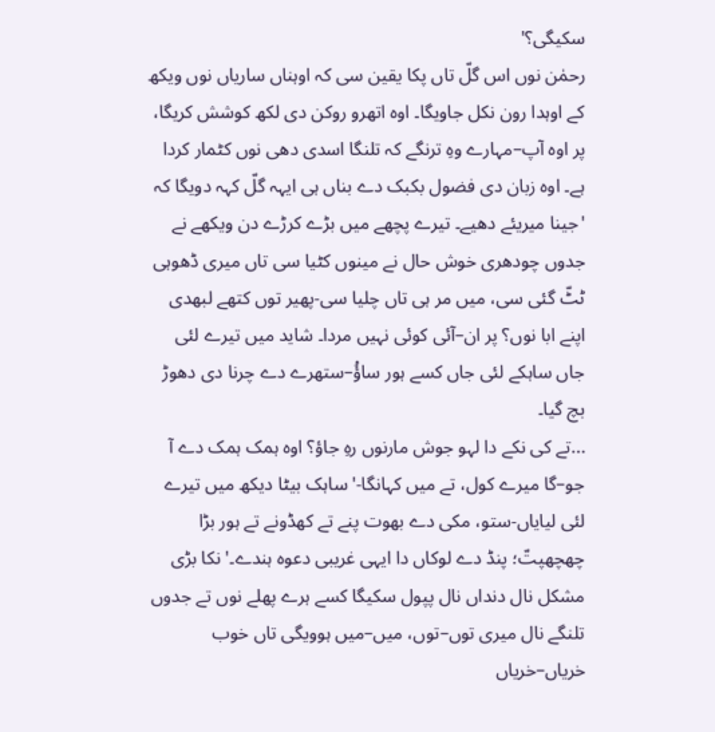سکیگی؟'
رحمٰن نوں اس گلّ تاں پکا یقین سی کہ اوہناں ساریاں نوں ویکھ کے اوہدا رون نکل جاویگا۔ اوہ اتھرو روکن دی لکھ کوشش کریگا، پر اوہ آپ–مہارے وہِ ترنگے کہ تلنگا اسدی دھی نوں کٹمار کردا ہے۔ اوہ زبان دی فضول بکبک دے بناں ہی ایہہ گلّ کہہ دویگا کہ 'جینا میریئے دھیے۔ تیرے پچھے میں بڑے کرڑے دن ویکھے نے جدوں چودھری خوش حال نے مینوں کٹیا سی تاں میری ڈھوہی ٹٹّ گئی سی، میں مر ہی تاں چلیا سی-پھیر توں کتھے لبھدی اپنے ابا نوں؟ پر ان–آئی کوئی نہیں مردا۔ شاید میں تیرے لئی جاں ساہکے لئی جاں کسے ہور ساؤُ–ستھرے دے چرنا دی دھوڑ بچ گیا۔
...تے کی نکے دا لہو جوش مارنوں رہِ جاؤ؟ اوہ ہمک ہمک دے آ جو–گا میرے کول، تے میں کہانگا-'ساہک بیٹا دیکھ میں تیرے لئی لیایاں-ستو، مکی دے بھوت پنے تے کھڈونے تے ہور بڑا چھچھپتّ؛ پنڈ دے لوکاں دا ایہی غریبی دعوہ ہندے۔' نکا بڑی مشکل نال دنداں نال پپول سکیگا کسے ہرے پھلے نوں تے جدوں تلنگے نال میری توں–توں، میں–میں ہوویگی تاں خوب خریاں–خریاں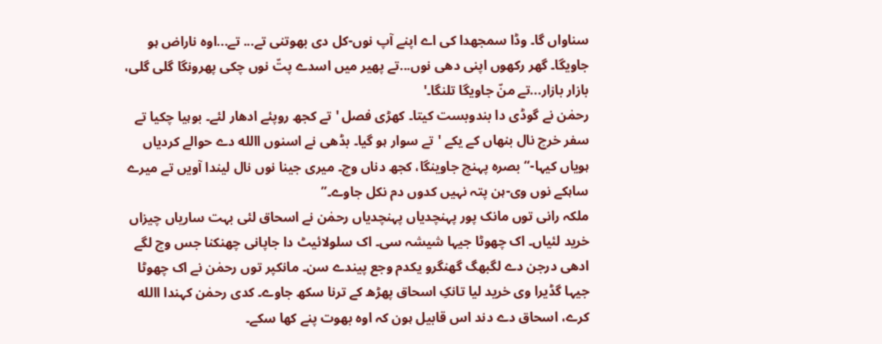سناواں گا۔ وڈا سمجھدا کی اے اپنے آپ نوں-کل دی بھوتنی تے... تے...اوہ ناراض ہو جاویگا۔ گھر رکھوں اپنی دھی نوں...تے پھیر میں اسدے پتّ نوں چکی پھرونگا گلی گلی، بازار بازار...تے منّ جاویگا تلنگا۔'
رحمٰن نے گوڈی دا بندوبست کیتا۔ کھڑی فصل 'تے کجھ روپئے ادھار لئے۔ بوہیا چکیا تے سفر خرچ نال بنھاں کے یکے 'تے سوار ہو گیا۔ بڈھی نے اسنوں االله دے حوالے کردیاں ہویاں کیہا-“بصرہ پہنچ جاوینگا، کجھ دناں وچ۔ میری جینا نوں نال لیندا آویں تے میرے ساہکے نوں وی-ہن پتہ نہیں کدوں دم نکل جاوے۔”
ملکہ رانی توں مانک پور پہنچدیاں پہنچدیاں رحمٰن نے اسحاق لئی بہت ساریاں چیزاں خرید لئیاں۔ اک چھوٹا جیہا شیشہ سی۔ اک سلولائیٹ دا جاپانی چھنکنا جس وچ لگے ادھی درجن دے لگبھگ گھنگرو یکدم وجع پیندے سن۔ مانکپر توں رحمٰن نے اک چھوٹا جیہا گڈیرا وی خرید لیا تانکِ اسحاق پھڑھ کے ترنا سکھ جاوے۔ کدی رحمٰن کہندا االله کرے، اسحاق دے دند اس قابیل ہون کہ اوہ بھوت پنے کھا سکے۔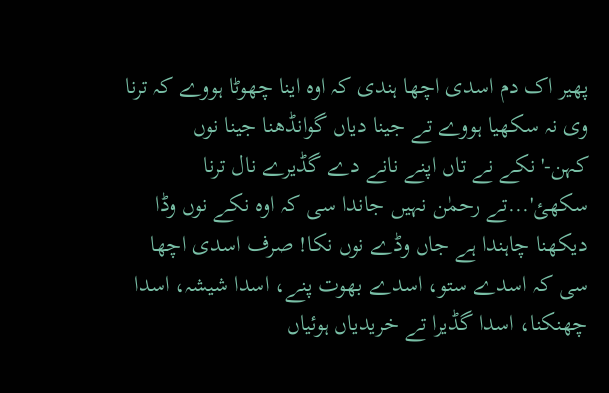پھیر اک دم اسدی اچھا ہندی کہ اوہ اینا چھوٹا ہووے کہ ترنا وی نہ سکھیا ہووے تے جینا دیاں گوانڈھنا جینا نوں کہن-'نکے نے تاں اپنے نانے دے گڈیرے نال ترنا سکھئ'...تے رحمٰن نہیں جاندا سی کہ اوہ نکے نوں وڈا دیکھنا چاہندا ہے جاں وڈے نوں نکا! صرف اسدی اچھا سی کہ اسدے ستو، اسدے بھوت پنے، اسدا شیشہ، اسدا چھنکنا، اسدا گڈیرا تے خریدیاں ہوئیاں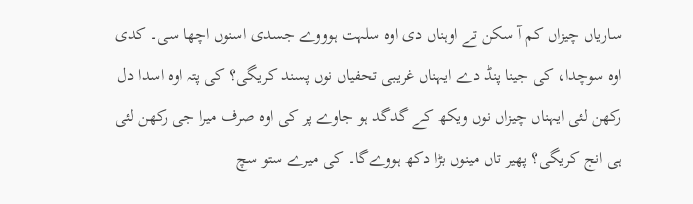ساریاں چیزاں کم آ سکن تے اوہناں دی اوہ سلہت ہوووے جسدی اسنوں اچھا سی۔ کدی اوہ سوچدا، کی جینا پنڈ دے ایہناں غریبی تحفیاں نوں پسند کریگی؟ کی پتہ اوہ اسدا دل رکھن لئی ایہناں چیزاں نوں ویکھ کے گدگد ہو جاوے پر کی اوہ صرف میرا جی رکھن لئی ہی انج کریگی؟ پھیر تاں مینوں بڑا دکھ ہووےگا۔ کی میرے ستو سچ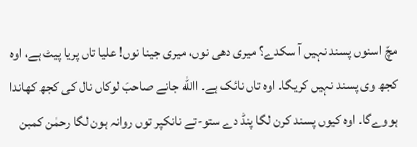مچّ اسنوں پسند نہیں آ سکدے؟ میری دھی نوں، میری جینا نوں! علیا تاں پریا پیٹ ہے، اوہ کجھ وی پسند نہیں کریگا۔ اوہ تاں نائک ہے۔ االله جانے صاحبَ لوکاں نال کی کجھ کھاندا ہووےگا۔ اوہ کیوں پسند کرن لگا پنڈ دے ستو-تے نانکپر توں روانہ ہون لگا رحمٰن کمبن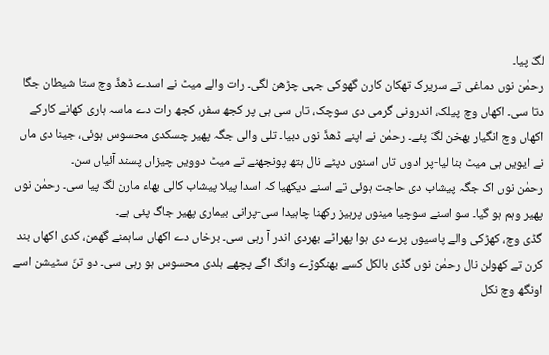لگّ پیا۔
رحمٰن نوں دماغی تے سریرک تھکان کارن گھوکی جہی چڑھن لگی۔ رات والے میٹ نے اسدے ڈھڈّ وچ ستا شیطان جگا دتا سی۔ اکھاں وچ پیلک، اندرونی گرمی دی سوچک، تاں سی ہی پر کجھ سفر، کجھ رات دے ماسہ ہاری کھانے کارکے اکھاں وچ انگیار بھخن لگّ پئے۔ رحمٰن نے اپنے ڈھڈّ نوں دبیا۔ تلی والی جگہ پھیر چسکدی محسوس ہوئی، جینا دی ماں نے ایویں ہی میٹ بنا لیا-پر ادوں تاں اسنوں دپٹے نال ہتھ پونجھنے تے میٹ دوویں چیزاں پسند آئیاں سن۔
رحمٰن نوں اک جگہ پیشاب دی حاجت ہوئی تے اسنے دیکھیا کہ اسدا پیلا پیشاب کالی بھاء مارن لگّ پیا سی۔ رحمٰن نوں پھیر وہم ہو گیا۔ سو اسنے سوچیا مینوں پرہیز رکھنا چاہیدا سی-پرانی بیماری پھیر جاگ پئی ہے۔
گڈی وچ، کھڑکی والے پاسیوں پرے دی ہوا پھراٹے بھردی اندر آ رہی سی۔ برخاں دے اکھاں ساہمنے گھمن، کدی اکھاں بند کرن تے کھولن نال رحمٰن نوں گڈی بالکل کسے بھنگوڑے وانگ اگے پچھے ہلدی محسوس ہو رہی سی۔ دو تنّ سٹیشن اسے اونگھ وچ نکل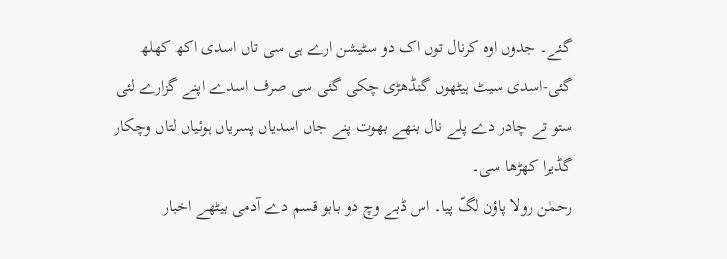گئے۔ جدوں اوہ کرنال توں اک دو سٹیشن ارے ہی سی تاں اسدی اکھ کھلھ گئی-اسدی سیٹ ہیٹھوں گنڈھڑی چکی گئی سی صرف اسدے اپنے گزارے لئی ستو تے چادر دے پلے نال بنھے بھوت پنے جاں اسدیاں پسریاں ہوئیاں لتاں وچکار گڈیرا کھڑھا سی۔
رحمٰن رولا پاؤن لگّ پیا۔ اس ڈبے وچ دو بابو قسم دے آدمی بیٹھے اخبار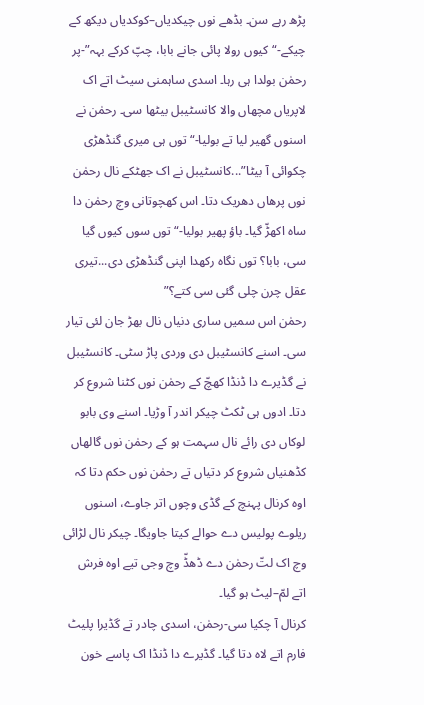پڑھ رہے سن۔ بڈھے نوں چیکدیاں–کوکدیاں دیکھ کے چیکے-“کیوں رولا پائی جانے بابا، چپّ کرکے بہہ”-پر رحمٰن بولدا ہی رہا۔ اسدی ساہمنی سیٹ اتے اک لاپریاں مچھاں والا کانسٹیبل بیٹھا سی۔ رحمٰن نے اسنوں گھیر لیا تے بولیا-“توں ہی میری گنڈھڑی چکوائی آ بیٹا”...کانسٹیبل نے اک جھٹکے نال رحمٰن نوں پرھاں دھریک دتا۔ اس کھچوتانی وچ رحمٰن دا ساہ اکھڑّ گیا۔ باؤ پھیر بولیا-“توں سوں کیوں گیا سی، بابا؟ توں نگاہ رکھدا اپنی گنڈھڑی دی...تیری عقل چرن چلی گئی سی کتے؟”
رحمٰن اس سمیں ساری دنیاں نال بھڑ جان لئی تیار سی۔ اسنے کانسٹیبل دی وردی پاڑ سٹی۔ کانسٹیبل نے گڈیرے دا ڈنڈا کھچّ کے رحمٰن نوں کٹنا شروع کر دتا۔ ادوں ہی ٹکٹ چیکر اندر آ وڑیا۔ اسنے وی بابو لوکاں دی رائے نال سہمت ہو کے رحمٰن نوں گالھاں کڈھنیاں شروع کر دتیاں تے رحمٰن نوں حکم دتا کہ اوہ کرنال پہنچ کے گڈی وچوں اتر جاوے، اسنوں ریلوے پولیس دے حوالے کیتا جاویگا۔ چیکر نال لڑائی وچ اک لتّ رحمٰن دے ڈھڈّ وچ وجی تیے اوہ فرش اتے لمّ–لیٹ ہو گیا۔
کرنال آ چکیا سی-رحمٰن، اسدی چادر تے گڈیرا پلیٹ فارم اتے لاہ دتا گیا۔ گڈیرے دا ڈنڈا اک پاسے خون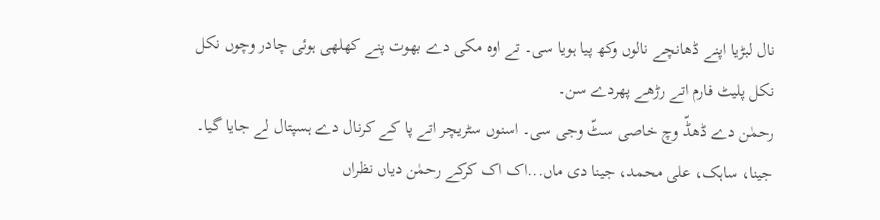نال لبڑیا اپنے ڈھانچے نالوں وکھ پیا ہویا سی۔ تے اوہ مکی دے بھوت پنے کھلھی ہوئی چادر وچوں نکل نکل پلیٹ فارم اتے رڑھے پھردے سن۔
رحمٰن دے ڈھڈّ وچ خاصی سٹّ وجی سی۔ اسنوں سٹریچر اتے پا کے کرنال دے ہسپتال لے جایا گیا۔
جینا، ساہک، علی محمد، جینا دی ماں...اک اک کرکے رحمٰن دیاں نظراں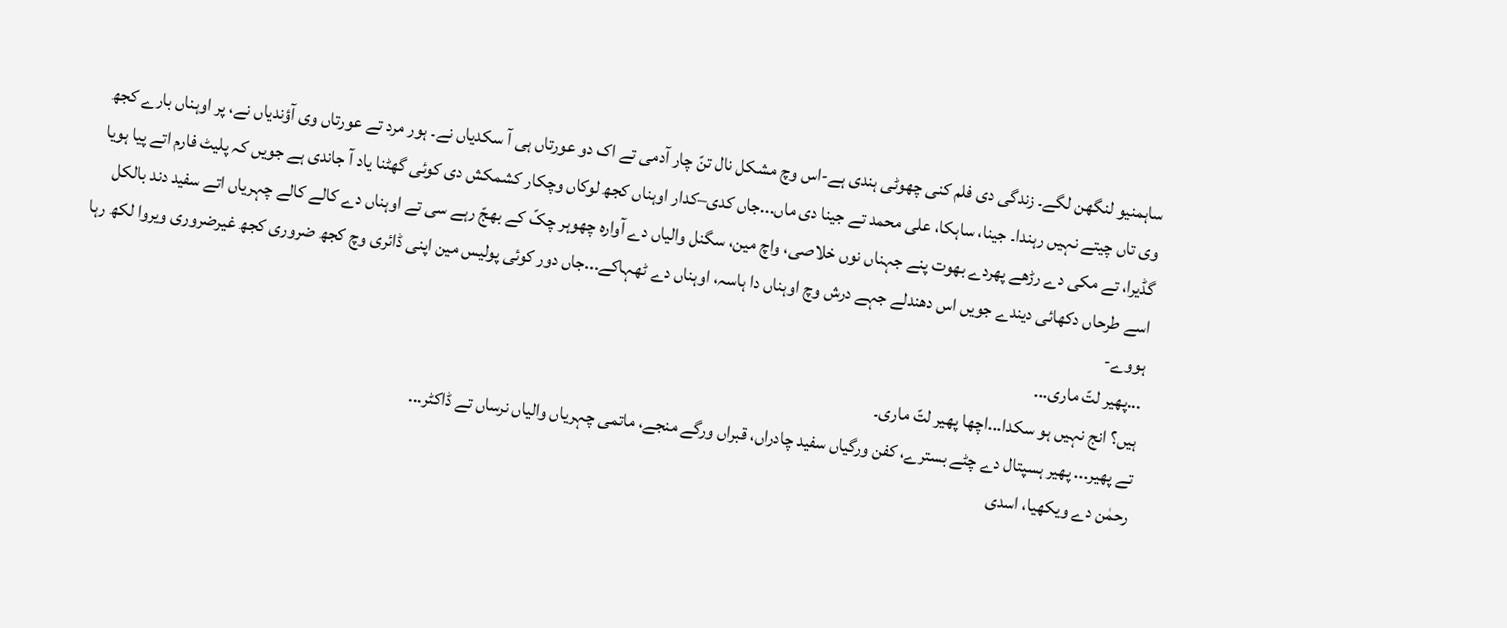ساہمنیو لنگھن لگے۔ زندگی دی فلم کنی چھوٹی ہندی ہے-اس وچ مشکل نال تنّ چار آدمی تے اک دو عورتاں ہی آ سکدیاں نے۔ ہور مرد تے عورتاں وی آؤندیاں نے، پر اوہناں بارے کجھ وی تاں چیتے نہیں رہندا۔ جینا، ساہکا، علی محمد تے جینا دی ماں...جاں کدی–کدار اوہناں کجھ لوکاں وچکار کشمکش دی کوئی گھٹنا یاد آ جاندی ہے جویں کہ پلیٹ فارم اتے پیا ہویا گڈیرا، تے مکی دے رڑھے پھردے بھوت پنے جہناں نوں خلاصی، واچ مین، سگنل والیاں دے آوارہ چھوہر چکّ کے بھجّ رہے سی تے اوہناں دے کالے کالے چہریاں اتے سفید دند بالکل اسے طرحاں دکھائی دیندے جویں اس دھندلے جہے درش وچ اوہناں دا ہاسہ، اوہناں دے ٹھہاکے...جاں دور کوئی پولیس مین اپنی ڈائری وچ کجھ ضروری کجھ غیرضروری ویروا لکھ رہا ہووے-
...پھیر لتّ ماری...
ہیں؟ انج نہیں ہو سکدا...اچھا پھیر لتّ ماری۔
تے پھیر... پھیر ہسپتال دے چٹے بسترے، کفن ورگیاں سفید چادراں، قبراں ورگے منجے، ماتمی چہریاں والیاں نرساں تے ڈاکٹر...
رحمٰن دے ویکھیا، اسدی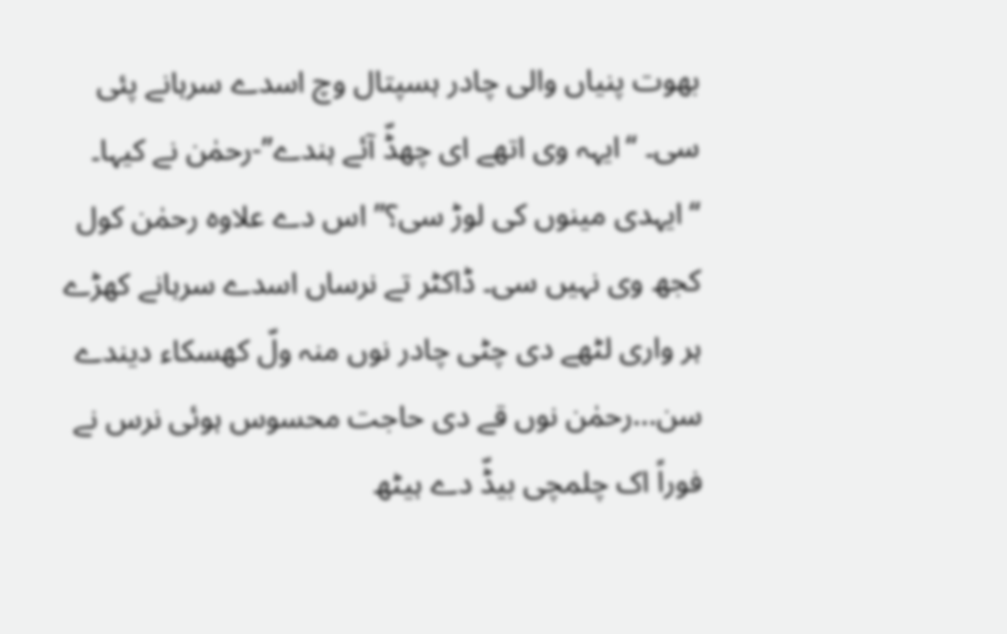بھوت پنیاں والی چادر ہسپتال وچ اسدے سرہانے پئی سی۔ “ایہہ وی اتھے ای چھڈّ آئے ہندے”-رحمٰن نے کیہا۔ “ایہدی مینوں کی لوڑ سی؟” اس دے علاوہ رحمٰن کول کجھ وی نہیں سی۔ ڈاکٹر تے نرساں اسدے سرہانے کھڑے ہر واری لٹھے دی چٹی چادر نوں منہ ولّ کھسکاء دیندے سن...رحمٰن نوں قے دی حاجت محسوس ہوئی نرس نے فوراً اک چلمچی بیڈّ دے ہیٹھ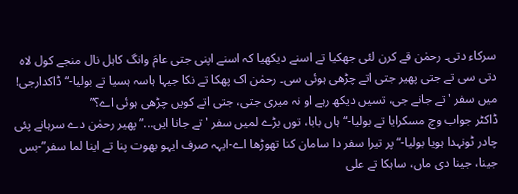سرکاء دتی۔ رحمٰن قے کرن لئی جھکیا تے اسنے دیکھیا کہ اسنے اپنی جتی عامَ وانگ کاہل نال منجے کول لاہ دتی سی تے جتی پھیر جتی اتے چڑھی ہوئی سی۔ رحمٰن اک پھکا تے نکا جیہا ہاسہ ہسیا تے بولیا-“ڈاکدارجی! میں سفر 'تے جانے جی، تسیں دیکھ رہے او نہ میری جتی، جتی اتے کویں چڑھی ہوئی اے؟”
ڈاکٹر جواب وچ مسکرایا تے بولیا-“ہاں بابا، توں بڑے لمیں سفر 'تے جانا ایں...” پھیر رحمٰن دے سرہانے پئی چادر ٹونہدا ہویا بولیا-“پر تیرا سفر دا سامان کنا تھوڑھا اے-ایہہ صرف ایہو بھوت پنا تے اینا لما سفر”-بس جینا، جینا دی ماں، ساہکا تے علی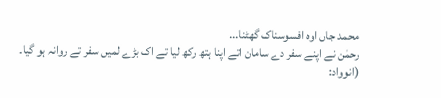محمد جاں اوہ افسوسناک گھٹنا...
رحمٰن نے اپنے سفر دے سامان اتے اپنا ہتھ رکھ لیا تے اک بڑے لمیں سفر تے روانہ ہو گیا۔
(انوواد: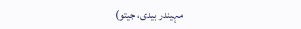مہیندر بیدی، جیتو)